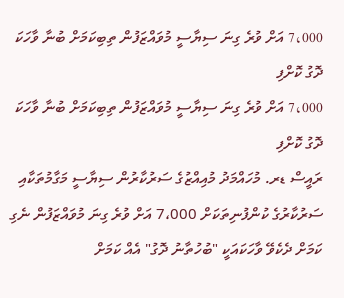7،000 އަށް ވުރެ ގިނަ ސިޔާސީ މުވައްޒަފުން ތިބިކަމަށް ބުނާ ވާހަކަ ދޮގު ކޮށްފި
7،000 އަށް ވުރެ ގިނަ ސިޔާސީ މުވައްޒަފުން ތިބިކަމަށް ބުނާ ވާހަކަ ދޮގު ކޮށްފި
ރައީސް ޑރ. މުހައްމަދު މުއިއްޒުގެ ސަރުކާރުން ސިޔާސީ މަގާމުތަކާއި ސަރުކާރުގެ ކުންފުނިތަކަށް 7،000 އަށް ވުރެ ގިނަ މުވައްޒަފުން ނެގި ކަމަށް ދެކެވޭ ވާހަކައަކީ "ބުހުތާނު ދޮގު" އެއް ކަމަށް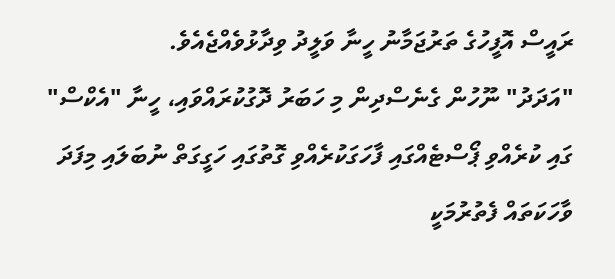ރައީސް އޮފީހުގެ ތަރުޖަމާނު ހީނާ ވަލީދު ވިދާޅުވެއްޖެއެވެ.
"އަދަދު" ނޫހުން ގެނެސްދިން މި ހަބަރު ދޮގުކުރައްވައި، ހީނާ "އެކްސް" ގައި ކުރެއްވި ޕޯސްޓެއްގައި ފާހަގަކުރެއްވި ގޮތުގައި ހަގީގަތް ނުބަލައި މިފަދަ ވާހަކަތައް ފެތުރުމަކީ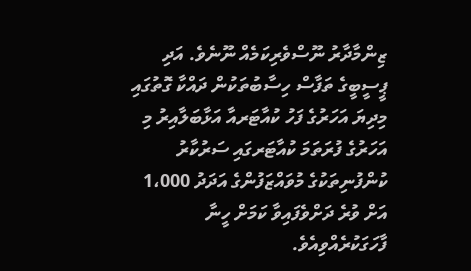ޒިންމާދާރު ނޫސްވެރިކަމެއް ނޫނެވެ. އަދި ޕީސީބީގެ ތަފާސް ހިސާބުތަކުން ދައްކާ ގޮތުގައި މިދިޔަ އަހަރުގެ ފަހު ކުއާޓަރއާ އަޅާބަލާއިރު މި އަހަރުގެ ފުރަތަމަ ކުއާޓަރގައި ސަރުކާރު ކުންފުނިތަކުގެ މުވައްޒަފުންގެ އަދަދު 1،000 އަށް ވުރެ ދަށްވެފައިވާ ކަމަށް ހީނާ ފާހަގަކުރެއްވިއެވެ.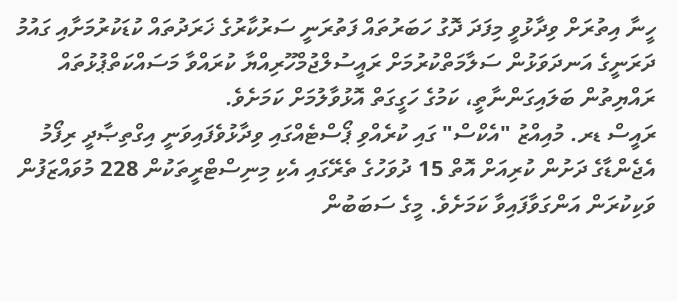ހީނާ އިތުރަށް ވިދާޅުވީ މިފަދަ ދޮގު ހަބަރުތައް ފަތުރަނީ ސަރުކާރުގެ ޚަރަދުތައް ކުޑަކުރުމަށާއި ގައުމު ދަރަނީގެ އަނދަވަޅުން ސަލާމަތްކުރުމަށް ރައީސުލްޖުމްހޫރިއްޔާ ކުރައްވާ މަސައްކަތްޕުޅުތައް ރައްޔިތުން ބަލައިގަންނާތީ، ކަމުގެ ހަގީގަތް އޮޅުވާލުމަށް ކަމަށެވެ.
ރައީސް ޑރ. މުއިއްޒު "އެކްސް" ގައި ކުރެއްވި ޕޯސްޓެއްގައި ވިދާޅުވެފައިވަނީ އިގްތިޞާދީ ރިފޯމު އެޖެންޑާގެ ދަށުން ކުރިއަށް އޮތް 15 ދުވަހުގެ ތެރޭގައި އެކި މިނިސްޓްރީތަކުން 228 މުވައްޒަފުން ވަކިކުރަން އަންގަވާފައިވާ ކަމަށެވެ. މީގެ ސަބަބުން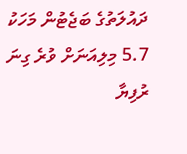ދައުލަތުގެ ބަޖެޓުން މަހަކު 5.7 މިލިއަނަށް ވުރެ ގިނަ ރުފިޔާ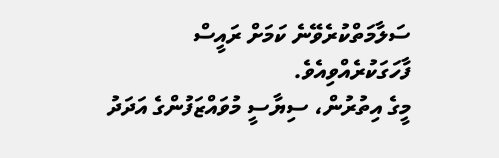ސަލާމަތްކުރެވޭނެ ކަމަށް ރައީސް ފާހަގަކުރެއްވިއެވެ.
މީގެ އިތުރުން، ސިޔާސީ މުވައްޒަފުންގެ އަދަދު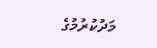މަދުކުރުމުގެ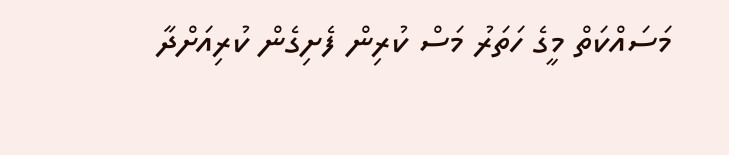މަސައްކަތް މީގެ ހަތަރު މަސް ކުރިން ފެށިގެން ކުރިއަށްދާ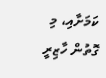ކަމަށާއި، މި ގޮތުން ހާޒިރީ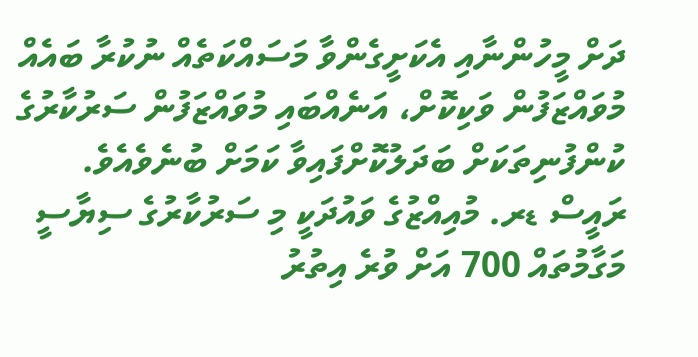ދަށް މީހުންނާއި އެކަށީގެންވާ މަސައްކަތެއް ނުކުރާ ބައެއް މުވައްޒަފުން ވަކިކޮށް، އަނެއްބައި މުވައްޒަފުން ސަރުކާރުގެ ކުންފުނިތަކަށް ބަދަލުކޮށްފައިވާ ކަމަށް ބުނެވެއެވެ.
ރައީސް ޑރ. މުއިއްޒުގެ ވައުދަކީ މި ސަރުކާރުގެ ސިޔާސީ މަގާމުތައް 700 އަށް ވުރެ އިތުރު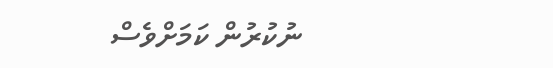ނުކުރުން ކަމަށްވެސް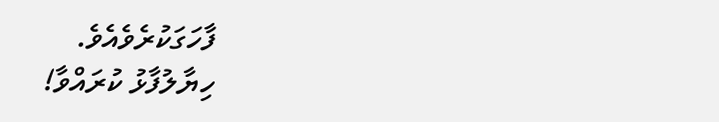ފާހަގަކުރެވެއެވެ.
ހިޔާލުފާޅު ކުރައްވާ!